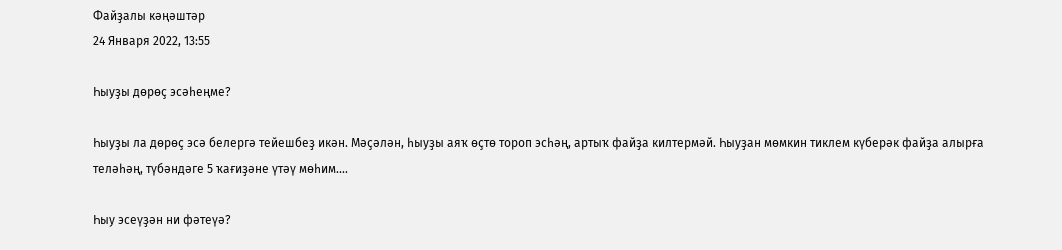Файҙалы кәңәштәр
24 Января 2022, 13:55

Һыуҙы дөрөҫ эсәһеңме?

Һыуҙы ла дөрөҫ эсә белергә тейешбеҙ икән. Мәҫәлән, һыуҙы аяҡ өҫтө тороп эсһәң, артыҡ файҙа килтермәй. Һыуҙан мөмкин тиклем күберәк файҙа алырға теләһәң, түбәндәге 5 ҡағиҙәне үтәү мөһим....

Һыу эсеүҙән ни фәтеүә?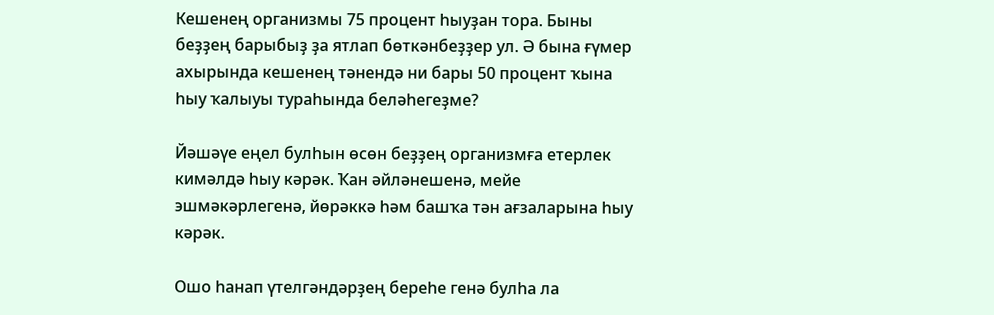Кешенең организмы 75 процент һыуҙан тора. Быны беҙҙең барыбыҙ ҙа ятлап бөткәнбеҙҙер ул. Ә бына ғүмер ахырында кешенең тәнендә ни бары 50 процент ҡына һыу ҡалыуы тураһында беләһегеҙме?

Йәшәүе еңел булһын өсөн беҙҙең организмға етерлек кимәлдә һыу кәрәк. Ҡан әйләнешенә, мейе эшмәкәрлегенә, йөрәккә һәм башҡа тән ағзаларына һыу кәрәк.

Ошо һанап үтелгәндәрҙең береһе генә булһа ла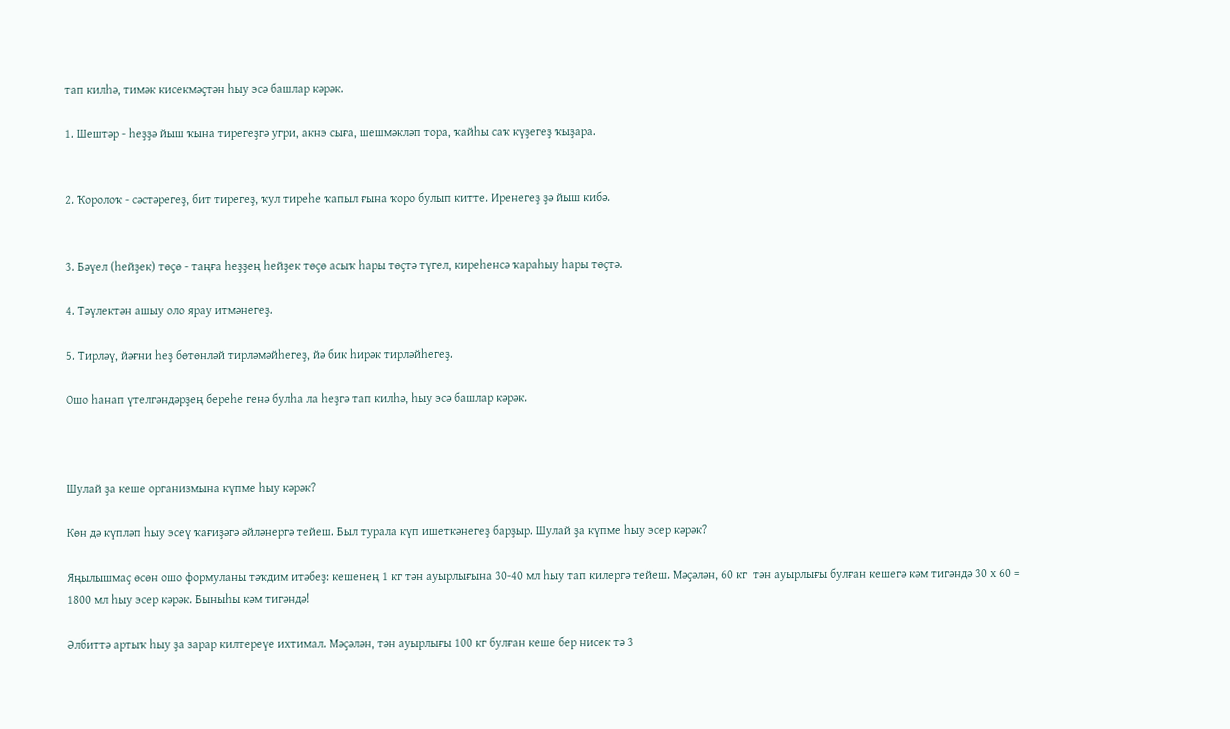тап килһә, тимәк кисекмәҫтән һыу эсә башлар кәрәк.

1. Шештәр - һеҙҙә йыш ҡына тирегеҙгә угри, акнэ сыға, шешмәкләп тора, ҡайһы саҡ күҙегеҙ ҡыҙара.


2. Ҡоролоҡ - сәстәрегеҙ, бит тирегеҙ, ҡул тиреһе ҡапыл ғына ҡоро булып китте. Иренегеҙ ҙә йыш кибә.


3. Бәүел (һейҙек) төҫө - таңға һеҙҙең һейҙек төҫө асыҡ һары төҫтә түгел, киреһенсә ҡараһыу һары төҫтә.

4. Тәүлектән ашыу оло ярау итмәнегеҙ.

5. Тирләү, йәғни һеҙ бөтөнләй тирләмәйһегеҙ, йә бик һирәк тирләйһегеҙ.

Ошо һанап үтелгәндәрҙең береһе генә булһа ла һеҙгә тап килһә, һыу эсә башлар кәрәк.



Шулай ҙа кеше организмына күпме һыу кәрәк?

Көн дә күпләп һыу эсеү ҡағиҙәгә әйләнергә тейеш. Был турала күп ишеткәнегеҙ барҙыр. Шулай ҙа күпме һыу эсер кәрәк?

Яңылышмаҫ өсөн ошо формуланы тәҡдим итәбеҙ: кешенең 1 кг тән ауырлығына 30-40 мл һыу тап килергә тейеш. Мәҫәлән, 60 кг  тән ауырлығы булған кешегә кәм тигәндә 30 х 60 = 1800 мл һыу эсер кәрәк. Быныһы кәм тигәндә!

Әлбиттә артыҡ һыу ҙа зарар килтереүе ихтимал. Мәҫәлән, тән ауырлығы 100 кг булған кеше бер нисек тә 3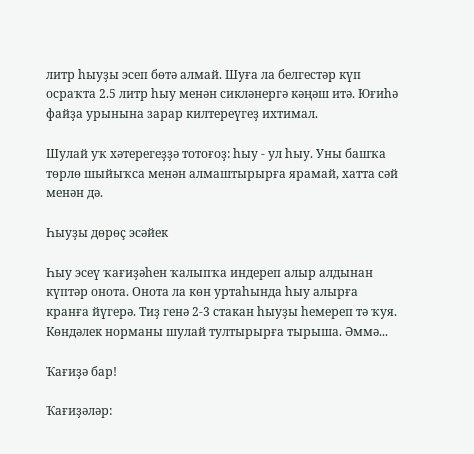литр һыуҙы эсеп бөтә алмай. Шуға ла белгестәр күп осраҡта 2.5 литр һыу менән сикләнергә кәңәш итә. Юғиһә файҙа урынына зарар килтереүгеҙ ихтимал.

Шулай уҡ хәтерегеҙҙә тотоғоҙ: һыу - ул һыу. Уны башҡа төрлө шыйыҡса менән алмаштырырға ярамай, хатта сәй менән дә.

Һыуҙы дөрөҫ эсәйек

Һыу эсеү ҡағиҙәһен ҡалыпҡа индереп алыр алдынан күптәр онота. Онота ла көн уртаһында һыу алырға кранға йүгерә. Тиҙ генә 2-3 стакан һыуҙы һемереп тә ҡуя. Көндәлек норманы шулай тултырырға тырыша. Әммә...

Ҡағиҙә бар!

Ҡағиҙәләр: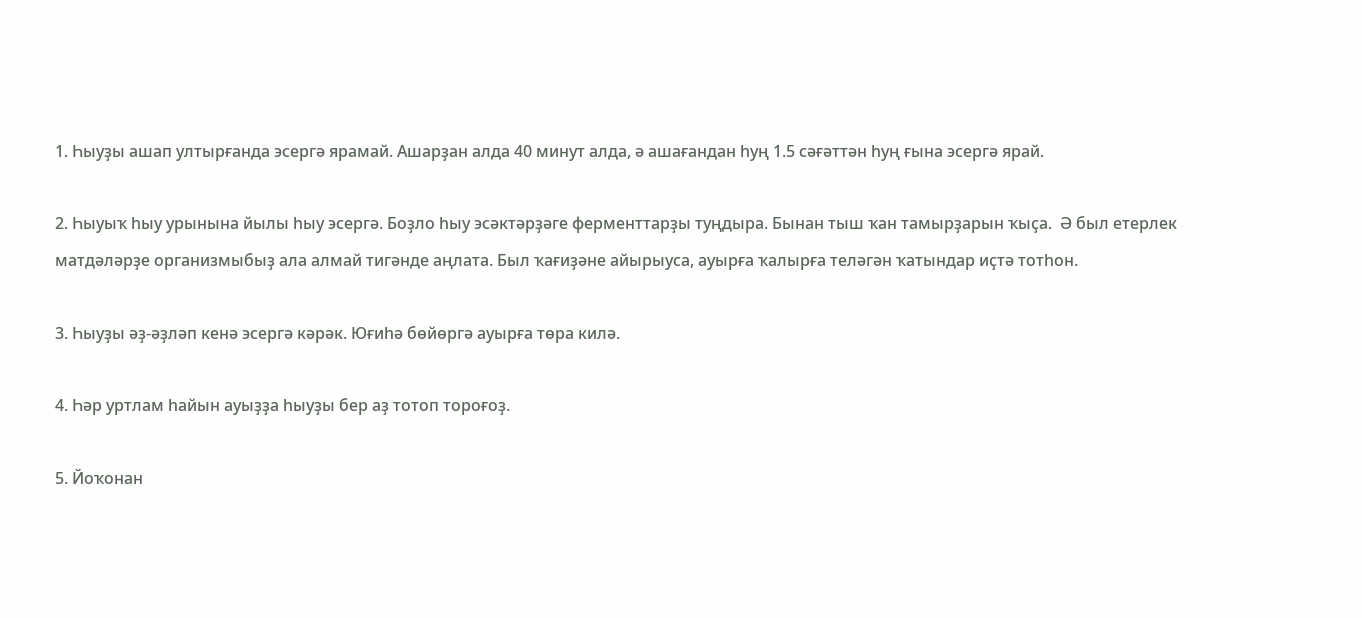1. Һыуҙы ашап ултырғанда эсергә ярамай. Ашарҙан алда 40 минут алда, ә ашағандан һуң 1.5 сәғәттән һуң ғына эсергә ярай.

2. Һыуыҡ һыу урынына йылы һыу эсергә. Боҙло һыу эсәктәрҙәге ферменттарҙы туңдыра. Бынан тыш ҡан тамырҙарын ҡыҫа.  Ә был етерлек матдәләрҙе организмыбыҙ ала алмай тигәнде аңлата. Был ҡағиҙәне айырыуса, ауырға ҡалырға теләгән ҡатындар иҫтә тотһон.

3. Һыуҙы әҙ-әҙләп кенә эсергә кәрәк. Юғиһә бөйөргә ауырға төра килә.

4. Һәр уртлам һайын ауыҙҙа һыуҙы бер аҙ тотоп тороғоҙ.

5. Йоҡонан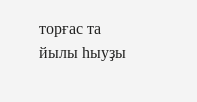торғас та йылы һыуҙы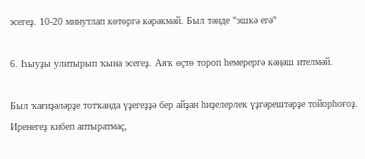эсегеҙ. 10-20 минутлап көтөргә кәрәкмәй. Был тәнде "эшкә егә"

6. Һыуҙы улитырып ҡына эсегеҙ. Аяҡ өҫтө тороп һемерергә кәңәш ителмәй.

Был ҡағиҙәләрҙе тотҡанда үҙегеҙҙә бер айҙан һиҙелерлек үҙгәрештәрҙе тойорһоғоҙ. Иренегеҙ кибеп аптыратмаҫ,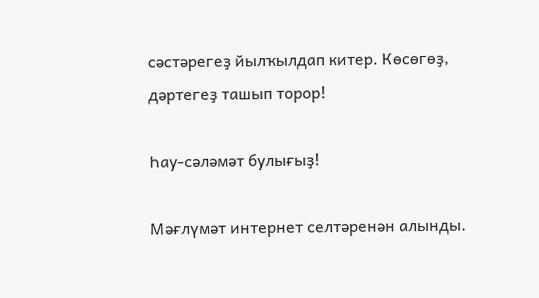сәстәрегеҙ йылҡылдап китер. Көсөгөҙ, дәртегеҙ ташып торор!

Һау-сәләмәт булығыҙ!

Мәғлүмәт интернет селтәренән алынды.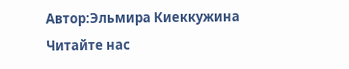Автор:Эльмира Киеккужина
Читайте нас